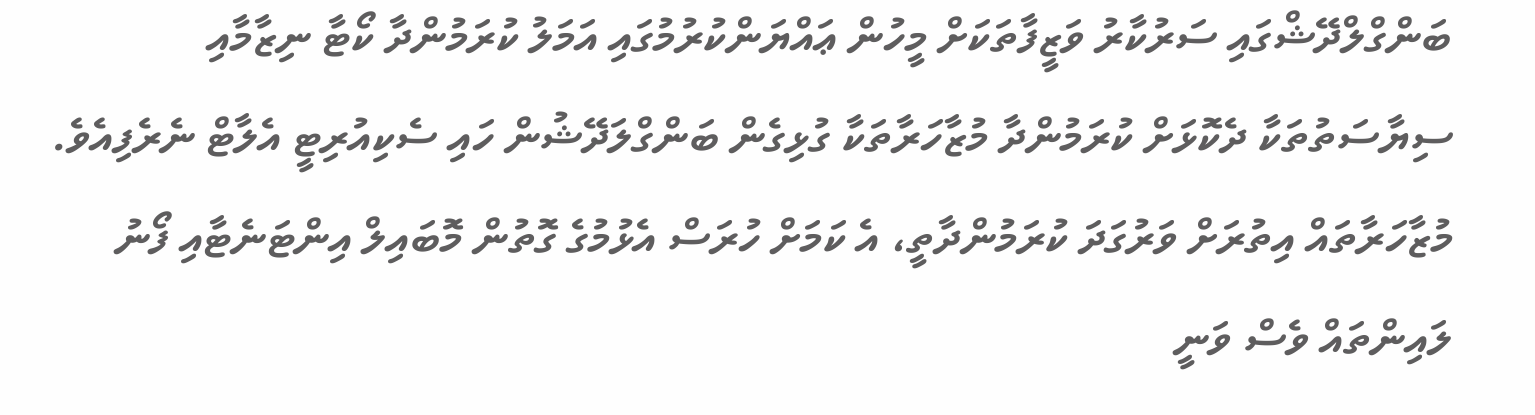ބަންގްލްދޭޝްގައި ސަރުކާރު ވަޒީފާތަކަށް މީހުން ޢައްޔަންކުރުމުގައި އަމަލު ކުރަމުންދާ ކޯޓާ ނިޒާމާއި ސިޔާސަތުތަކާ ދެކޮޅަށް ކުރަމުންދާ މުޒާހަރާތަކާ ގުޅިގެން ބަންގްލަދޭޝުން ހައި ސެކިއުރިޓީ އެލާޓް ނެރެފިއެވެ.
މުޒާހަރާތައް އިތުރަށް ވަރުގަދަ ކުރަމުންދާތީ، އެ ކަމަށް ހުރަސް އެޅުމުގެ ގޮތުން މޮބައިލް އިންޓަނެޓާއި ފޯނު ލައިންތައް ވެސް ވަނީ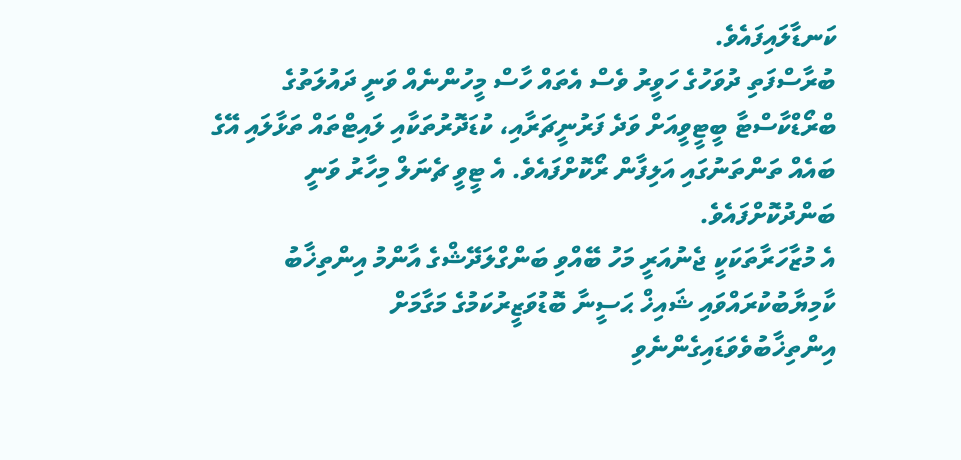ކަނޑާލައިފައެވެ.
ބުރާސްފަތި ދުވަހުގެ ހަވީރު ވެސް އެތައް ހާސް މީހުންނެއް ވަނީ ދައުލަތުގެ ބްރޯޑްކާސްޓާ ބީޓީވީއަށް ވަދެ ފަރުނީޗަރާއި، ކުޑަދޮރުތަކާއި ލައިޓްތައް ތަޅާލައި އޭގެ ބައެއް ތަންތަނުގައި އަލިފާން ރޯކޮށްފައެވެ. އެ ޓީވީ ޗެނަލް މިހާރު ވަނީ ބަންދުކޮށްފައެވެ.
އެ މުޒާހަރާތަކަކީ ޖެނުއަރީ މަހު ބޭއްވި ބަންގްލަދޭޝްގެ އާންމު އިންތިޚާބު ކާމިޔާބުކުރައްވައި ޝައިޚް ޙަސީނާ ބޮޑުވަޒީރުކަމުގެ މަގާމަށް އިންތިޚާބުވެވަޑައިގެންނެވި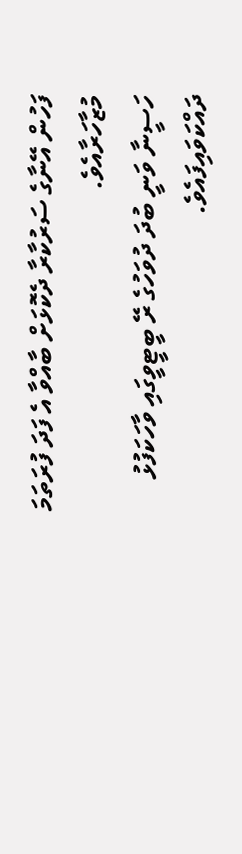ފަހުން އޭނާގެ ސަރުކާރާ ދެކޮޅަށް ބާއްވާ އެ ފަދަ ފުރަތަމަ މުޒާހަރާއެވެ.
ހަސީނާ ވަނީ ބުދަ ދުވަހުގެ ރޭ ބީޓީވީގައި ވާހަކަފުޅު ދައްކަވައިފައެވެ.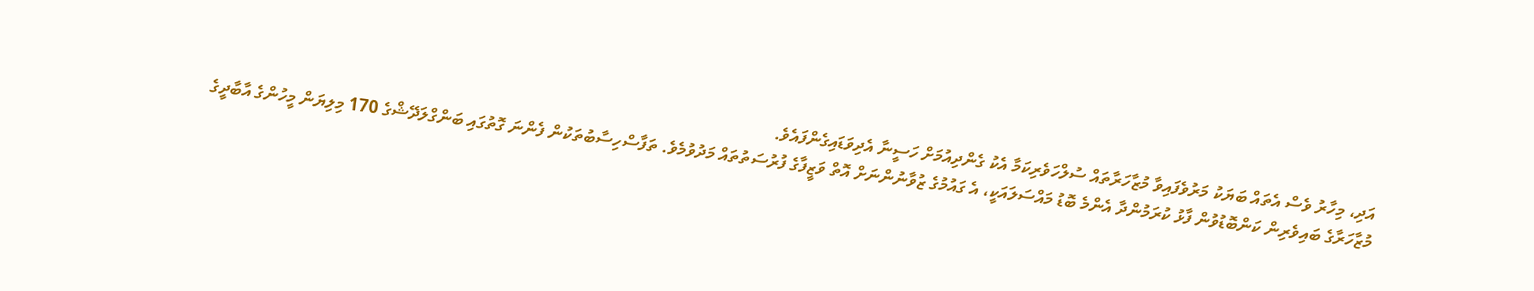އަދި، މިހާރު ވެސް އެތައް ބަޔަކު މަރުވެފައިވާ މުޒާހަރާތައް ސުލްހަވެރިކަމާ އެކު ގެންދިއުމަށް ހަސީނާ އެދިވަޑައިގެންފައެވެ.
މުޒާހަރާގެ ބައިވެރިން ކަންބޮޑުވުން ފާޅު ކުރަމުންދާ އެންމެ ބޮޑު މައްސަލައަކީ، އެ ގައުމުގެ ޒުވާނުންނަށް އޮތް ވަޒީފާގެ ފުރުސަތުތައް މަދުވުމެވެ. ތަފާސްހިސާބުތަކުން ފެންނަ ގޮތުގައި ބަންގްލަދޭޝްގެ 170 މިލިޔަން މީހުންގެ އާބާދީގެ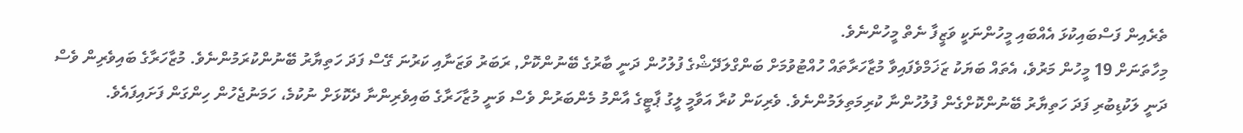ތެރެއިން ފަސްބައިކުޅަ އެއްބައި މީހުންނަކީ ވަޒީފާ ނެތް މީހުންނެވެ.
މިހާތަނަށް 19 މީހުން މަރުވެ، އެތައް ބަޔަކު ޒަޚަމްވެފައިވާ މުޒާހަރާތައް ހުއްޓުވުމަށް ބަންގްލަދޭޝްގެ ފުލުހުން ދަނީ ބާރުގެ ބޭނުންކޮށް, ރަބަރު ވަޒަނާއި ކަރުނަ ގޭސް ފަދަ ހަތިޔާރު ބޭނުންކުރަމުންނެވެ. މުޒާހަރާގެ ބައިވެރިން ވެސް ދަނީ ލަކުޑިބުރި ފަދަ ހަތިޔާރު ބޭނުންކޮށްގެން ފުލުހުންނާ ކުރިމަތިލަމުންނެވެ. ވެރިކަން ކުރާ އަވާމީ ލީގު ޕާޓީގެ އާންމު މެންބަރުން ވެސް ވަނީ މުޒާހަރާގެ ބައިވެރިންނާ ދެކޮޅަށް ނުކުމެ، ހަމަނުޖެހުން ހިންގަން ފަށައިފައެވެ.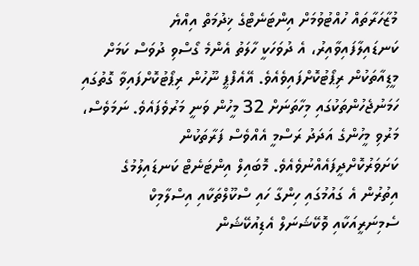މުޒާހަރާތައް ހުއްޓުވުމަށް އިންޓަނެޓްގެ ޚިދުމަތް އިއްޔެ ކަނޑައިލާފައިވާއިރު، އެ ދުވަހަކީ ހާލަތު އެންމެ ގޯސްވި ދުވަސް ކަމަށް މީޑިއާތަކުން ރިޕޯޓުކޮށްފައިވެއެވެ. އޭއެފްޕީ ނޫހުން ރިޕޯޓުކޮށްފައިވާ ގޮތުގައި ހަމަނުޖެހުންތަކުގައި މިހާތަނަށް 32 މީހުން ވަނީ މަރުވެފައެވެ. ނަމަވެސް، މަރުވި މީހުންގެ އަދަދު ރަސްމީ އެއްވެސް ފަރާތަކުން ކަށަވަރުކޮށްދީފައެއްނުވެއެވެ. މޮބައިލް އިންޓަނެޓް ކަނޑައިލުމުގެ އިތުރުން އެ ގައުމުގައި ހިންގާ ހައި ސްކޫލްތަކާއި އިސްލާމިކް ސެމިނަރީއަކާއި ވޮކޭޝަނަލް އެޑިއުކޭޝަން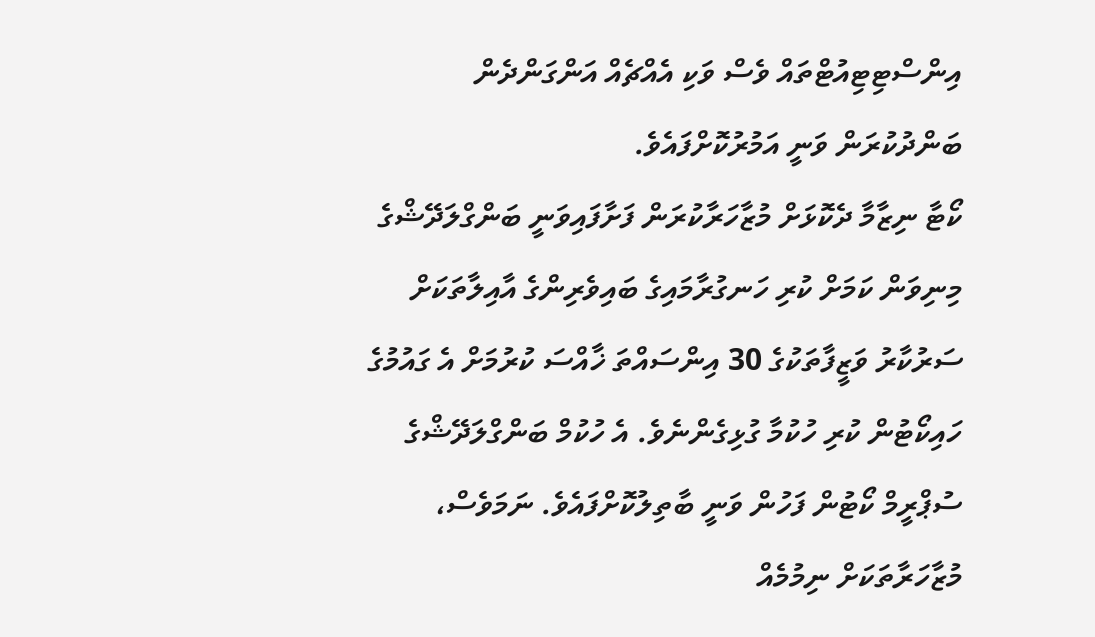އިންސްޓިޓިއުޓްތައް ވެސް ވަކި އެއްޗެއް އަންގަންދެން ބަންދުކުރަން ވަނީ އަމުރުކޮށްފައެވެ.
ކޯޓާ ނިޒާމާ ދެކޮޅަށް މުޒާހަރާކުރަން ފަށާފައިވަނީ ބަންގްލަދޭޝްގެ މިނިވަން ކަމަށް ކުރި ހަނގުރާމައިގެ ބައިވެރިންގެ އާއިލާތަކަށް ސަރުކާރު ވަޒީފާތަކުގެ 30 އިންސައްތަ ޚާއްސަ ކުރުމަށް އެ ގައުމުގެ ހައިކޯޓުން ކުރި ހުކުމާ ގުޅިގެންނެވެ. އެ ހުކުމް ބަންގްލަދޭޝްގެ ސުޕްރީމް ކޯޓުން ފަހުން ވަނީ ބާތިލުކޮށްފައެވެ. ނަމަވެސް، މުޒާހަރާތަކަށް ނިމުމެއް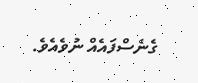ގެނެސްފައެއް ނުވެއެވެ.